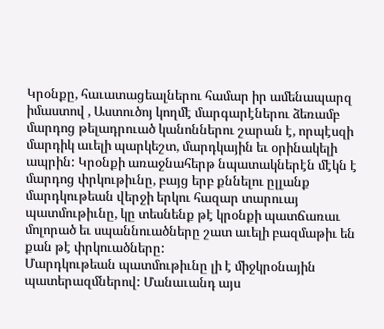Կրօնքը, հաւատացեալներու համար իր ամենապարզ իմաստով , Աստուծոյ կողմէ մարգարէներու ձեռամբ մարդոց թելադրուած կանոններու շարան է, որպէսզի մարդիկ աւելի պարկեշտ, մարդկային եւ օրինակելի ապրին: Կրօնքի առաջնահերթ նպատակներէն մէկն է մարդոց փրկութիւնը, բայց երբ քննելու ըլլանք մարդկութեան վերջի երկու հազար տարուայ պատմութիւնը, կը տեսնենք թէ կրօնքի պատճառաւ մոլորած եւ սպաննուածները շատ աւելի բազմաթիւ են քան թէ փրկուածները:
Մարդկութեան պատմութիւնը լի է միջկրօնային պատերազմներով: Մանաւանդ այս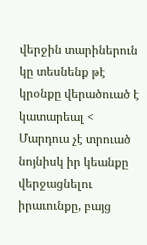վերջին տարիներուն կը տեսնենք թէ կրօնքը վերածուած է կատարեալ <
Մարդուս չէ տրուած նոյնիսկ իր կեանքը վերջացնելու իրաւունքը, բայց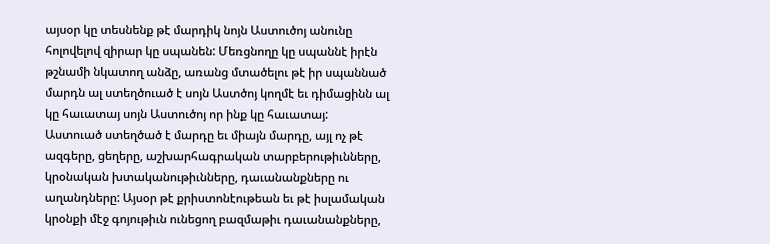այսօր կը տեսնենք թէ մարդիկ նոյն Աստուծոյ անունը հոլովելով զիրար կը սպանեն: Մեռցնողը կը սպաննէ իրէն թշնամի նկատող անձը, առանց մտածելու թէ իր սպաննած մարդն ալ ստեղծուած է սոյն Աստծոյ կողմէ եւ դիմացինն ալ կը հաւատայ սոյն Աստուծոյ որ ինք կը հաւատայ:
Աստուած ստեղծած է մարդը եւ միայն մարդը, այլ ոչ թէ ազգերը, ցեղերը, աշխարհագրական տարբերութիւնները, կրօնական խտականութիւնները, դաւանանքները ու աղանդները: Այսօր թէ քրիստոնէութեան եւ թէ իսլամական կրօնքի մէջ գոյութիւն ունեցող բազմաթիւ դաւանանքները,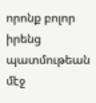որոնք բոլոր իրենց պատմութեան մէջ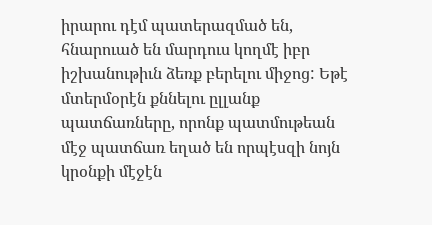իրարու դէմ պատերազմած են, հնարուած են մարդուս կողմէ իբր իշխանութիւն ձեռք բերելու միջոց: Եթէ մտերմօրէն քննելու ըլլանք պատճառները, որոնք պատմութեան մէջ պատճառ եղած են որպէսզի նոյն կրօնքի մէջէն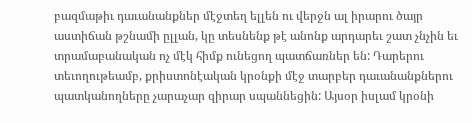բազմաթիւ դաւանանքներ մէջտեղ ելլեն ու վերջն ալ իրարու ծայր աստիճան թշնամի ըլլան, կը տեսնենք թէ անոնք արդարեւ շատ չնչին եւ տրամաբանական ոչ մէկ հիմք ունեցող պատճառներ են: Դարերու տեւողութեամբ, քրիստոնէական կրօնքի մէջ տարբեր դաւանանքներու պատկանողները չարաչար զիրար սպաննեցին: Այսօր իսլամ կրօնի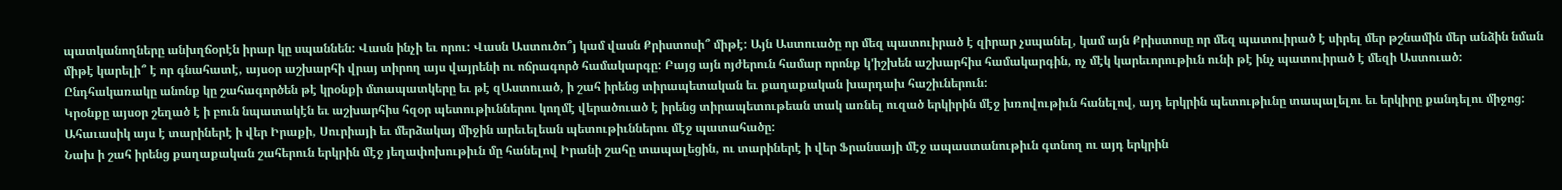պատկանողները անխղճօրէն իրար կը սպաննեն: Վասն ինչի եւ որու: Վասն Աստուծո՞յ կամ վասն Քրիստոսի՞ միթէ: Այն Աստուածը որ մեզ պատուիրած է զիրար չսպանել, կամ այն Քրիստոսը որ մեզ պատուիրած է սիրել մեր թշնամին մեր անձին նման միթէ կարելի՞ է որ գնահատէ, այսօր աշխարհի վրայ տիրող այս վայրենի ու ոճրագործ համակարգը: Բայց այն ոյժերուն համար որոնք կ'իշխեն աշխարհիս համակարգին, ոչ մէկ կարեւորութիւն ունի թէ ինչ պատուիրած է մեզի Աստուած: Ընդհակառակը անոնք կը շահագործեն թէ կրօնքի մտապատկերը եւ թէ զԱստուած, ի շահ իրենց տիրապետական եւ քաղաքական խարդախ հաշիւներուն:
Կրօնքը այսօր շեղած է ի բուն նպատակէն եւ աշխարհիս հզօր պետութիւններու կողմէ վերածուած է իրենց տիրապետութեան տակ առնել ուզած երկիրին մէջ խռովութիւն հանելով, այդ երկրին պետութիւնը տապալելու եւ երկիրը քանդելու միջոց: Ահաւասիկ այս է տարիներէ ի վեր Իրաքի, Սուրիայի եւ մերձակայ միջին արեւելեան պետութիւններու մէջ պատահածը:
Նախ ի շահ իրենց քաղաքական շահերուն երկրին մէջ յեղափոխութիւն մը հանելով Իրանի շահը տապալեցին, ու տարիներէ ի վեր Ֆրանսայի մէջ ապաստանութիւն գտնող ու այդ երկրին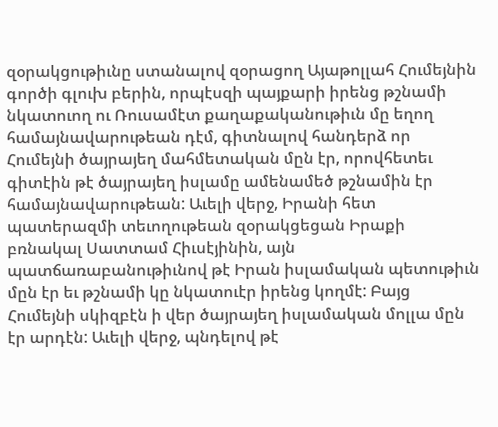զօրակցութիւնը ստանալով զօրացող Այաթոլլահ Հումեյնին գործի գլուխ բերին, որպէսզի պայքարի իրենց թշնամի նկատուող ու Ռուսամէտ քաղաքականութիւն մը եղող համայնավարութեան դէմ, գիտնալով հանդերձ որ Հումեյնի ծայրայեղ մահմետական մըն էր, որովհետեւ գիտէին թէ ծայրայեղ իսլամը ամենամեծ թշնամին էր համայնավարութեան: Աւելի վերջ, Իրանի հետ պատերազմի տեւողութեան զօրակցեցան Իրաքի բռնակալ Սատտամ Հիւսէյինին, այն պատճառաբանութիւնով թէ Իրան իսլամական պետութիւն մըն էր եւ թշնամի կը նկատուէր իրենց կողմէ: Բայց Հումեյնի սկիզբէն ի վեր ծայրայեղ իսլամական մոլլա մըն էր արդէն: Աւելի վերջ, պնդելով թէ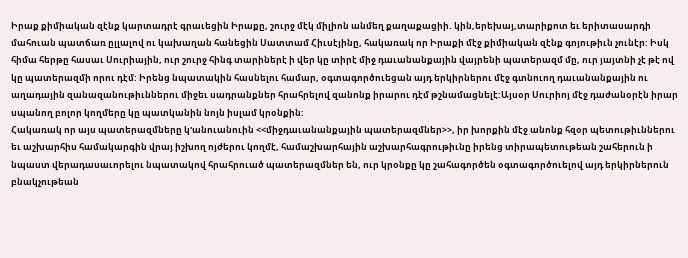Իրաք քիմիական զէնք կարտադրէ գրաւեցին Իրաքը, շուրջ մէկ միլիոն անմեղ քաղաքացիի. կին,երեխայ,տարիքոտ եւ երիտասարդի մահուան պատճառ ըլլալով ու կախաղան հանեցին Սատտամ Հիւսէյինը, հակառակ որ Իրաքի մէջ քիմիական զէնք գոյութիւն չունէր: Իսկ հիմա հերթը հասաւ Սուրիային, ուր շուրջ հինգ տարիներէ ի վեր կը տիրէ միջ դաւանանքային վայրենի պատերազմ մը, ուր յայտնի չէ թէ ով կը պատերազմի որու դէմ: Իրենց նպատակին հասնելու համար, օգտագործուեցան այդ երկիրներու մէջ գտնուող դաւանանքային ու աղադային զանազանութիւններու միջեւ սադրանքներ հրահրելով զանոնք իրարու դէմ թշնամացնելէ:Այսօր Սուրիոյ մէջ դաժանօրէն իրար սպանող բոլոր կողմերը կը պատկանին նոյն իսլամ կրօնքին:
Հակառակ որ այս պատերազմները կ'անուանուին <<միջդաւանանքային պատերազմներ>>, իր խորքին մէջ անոնք հզօր պետութիւններու եւ աշխարհիս համակարգին վրայ իշխող ոյժերու կողմէ, համաշխարհային աշխարհագրութիւնը իրենց տիրապետութեան շահերուն ի նպաստ վերադասաւորելու նպատակով հրահրուած պատերազմներ են, ուր կրօնքը կը շահագործեն օգտագործուելով այդ երկիրներուն բնակչութեան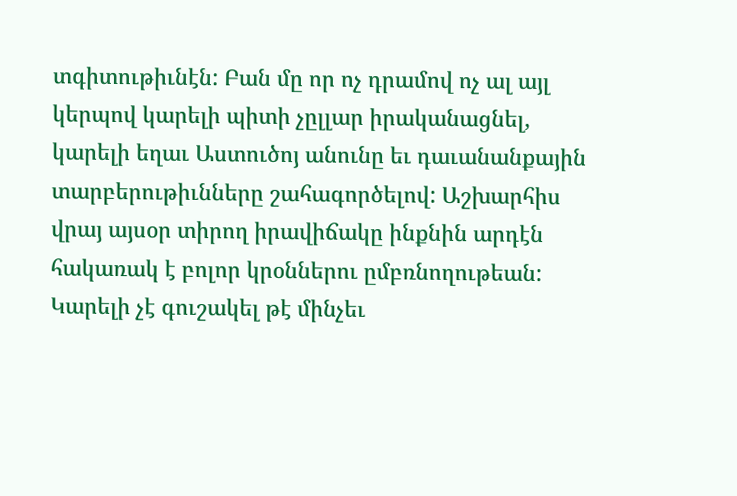տգիտութիւնէն: Բան մը որ ոչ դրամով ոչ ալ այլ կերպով կարելի պիտի չըլլար իրականացնել, կարելի եղաւ Աստուծոյ անունը եւ դաւանանքային տարբերութիւնները շահագործելով: Աշխարհիս վրայ այսօր տիրող իրավիճակը ինքնին արդէն հակառակ է բոլոր կրօններու ըմբռնողութեան:
Կարելի չէ գուշակել թէ մինչեւ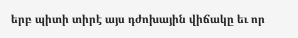երբ պիտի տիրէ այս դժոխային վիճակը եւ որ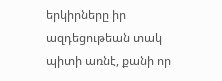երկիրները իր ազդեցութեան տակ պիտի առնէ, քանի որ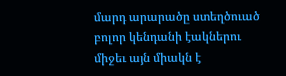մարդ արարածը ստեղծուած բոլոր կենդանի էակներու միջեւ այն միակն է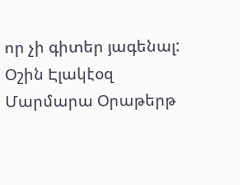որ չի գիտեր յագենալ:
Օշին Էլակէօզ
Մարմարա Օրաթերթ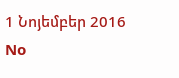1 Նոյեմբեր 2016
No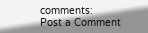comments:
Post a Comment